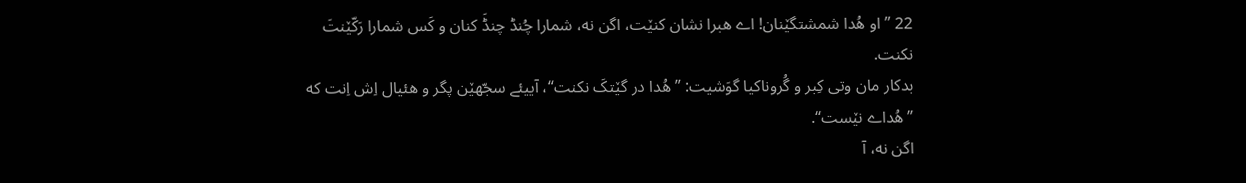22 ”او هُدا شمشتگێنان! اے هبرا نشان کنێت، اگن نه، شمارا چُنڈ چنڈَ کنان و کَس شمارا رَکّێنتَ نکنت.
بدکار مان وتی کِبر و گُروناکیا گوَشیت: ”هُدا در گێتکَ نکنت“، آییئے سجّهێن پگر و هئیال اِش اِنت که ”هُداے نێست“.
اگن نه، آ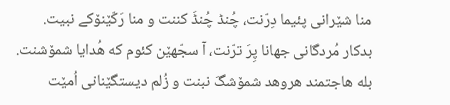منا شێرانی پئیما دِرّنت، چُنڈ چُنڈَ کننت و منا رَکّێنۆکے نبیت.
بدکار مُردگانی جهانا پِرَ ترّنت، آ سجّهێن کئوم که هُدایا شمۆشنت.
بله هاجتمند هروهد شمۆشگَ نبنت و زُلم دیستگێنانی اُمێت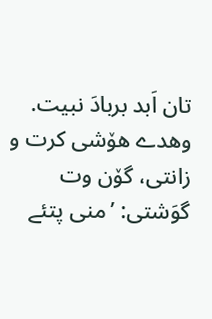تان اَبد بربادَ نبیت.
وهدے هۆشی کرت و زانتی، گۆن وت گوَشتی: ’منی پتئے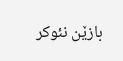بازێن نئوکر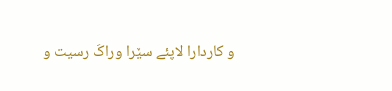و کاردارا لاپئے سێرا وراکَ رسیت و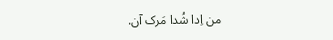من اِدا شُدا مَرک آن.